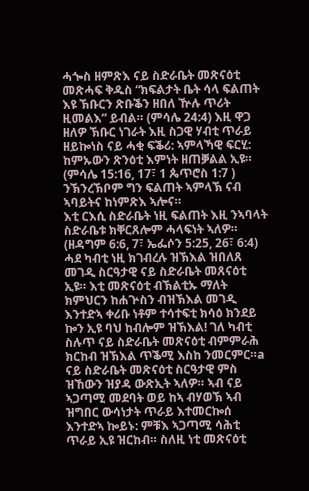ሓጐስ ዘምጽእ ናይ ስድራቤት መጽናዕቲ
መጽሓፍ ቅዱስ “ክፍልታት ቤት ሳላ ፍልጠት እዩ ኽቡርን ጽቡቕን ዘበለ ዅሉ ጥሪት ዚመልእ” ይብል። (ምሳሌ 24:4) እዚ ዋጋ ዘለዎ ኽቡር ነገራት እዚ ስጋዊ ሃብቲ ጥራይ ዘይኰነስ ናይ ሓቂ ፍቕሪ: ኣምላኻዊ ፍርሂ: ከምኡውን ጽንዕቲ እምነት ዘጠቓልል ኢዩ። (ምሳሌ 15:16, 17፣ 1 ጴጥሮስ 1:7 ) ንኽንረኽቦም ግን ፍልጠት ኣምላኽ ናብ ኣባይትና ከነምጽእ ኣሎና።
እቲ ርእሲ ስድራቤት ነዚ ፍልጠት እዚ ንኣባላት ስድራቤቱ ክቐርጸሎም ሓላፍነት ኣለዎ። (ዘዳግም 6:6, 7፣ ኤፌሶን 5:25, 26፣ 6:4) ሓደ ካብቲ ነዚ ክገብረሉ ዝኽእል ዝበለጸ መገዲ ስርዓታዊ ናይ ስድራቤት መጸናዕቲ ኢዩ። እቲ መጽናዕቲ ብኽልቲኡ ማለት ክምህርን ከሐጕስን ብዝኽእል መገዲ እንተድኣ ቀሪቡ ነቶም ተሳተፍቲ ክሳዕ ክንደይ ኰን ኢዩ ባህ ከብሎም ዝኽእል! ገለ ካብቲ ስሉጥ ናይ ስድራቤት መጽናዕቲ ብምምራሕ ክርከብ ዝኽእል ጥቕሚ እስከ ንመርምር።a
ናይ ስድራቤት መጽናዕቲ ስርዓታዊ ምስ ዝኸውን ዝያዳ ውጽኢት ኣለዎ። ኣብ ናይ ኣጋጣሚ መደባት ወይ ከኣ ብሃወኽ ኣብ ዝግበር ውሳነታት ጥራይ እተመርኰሰ እንተድኣ ኰይኑ: ምቹእ ኣጋጣሚ ሳሕቲ ጥራይ ኢዩ ዝርከብ። ስለዚ ነቲ መጽናዕቲ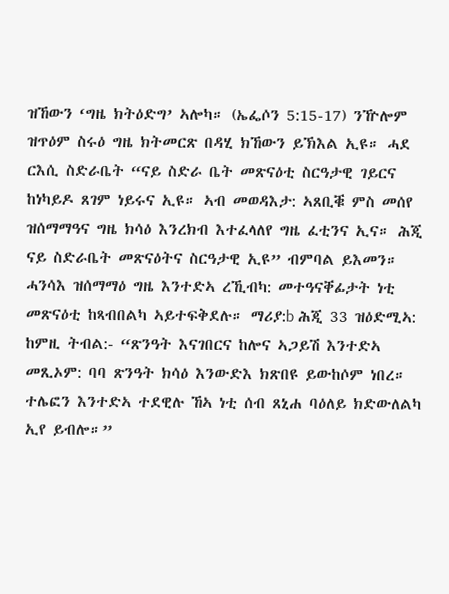ዝኸውን ‘ግዜ ክትዕድግ’ ኣሎካ። (ኤፌሶን 5:15-17) ንዅሎም ዝጥዕም ስሩዕ ግዜ ክትመርጽ በዳሂ ክኸውን ይኽእል ኢዩ። ሓደ ርእሲ ስድራቤት “ናይ ስድራ ቤት መጽናዕቲ ስርዓታዊ ገይርና ከነካይዶ ጸገም ነይሩና ኢዩ። ኣብ መወዳእታ: ኣጸቢቑ ምስ መሰየ ዝሰማማዓና ግዜ ክሳዕ እንረክብ እተፈላለየ ግዜ ፈቲንና ኢና። ሕጂ ናይ ስድራቤት መጽናዕትና ስርዓታዊ ኢዩ” ብምባል ይእመን።
ሓንሳእ ዝሰማማዕ ግዜ እንተድኣ ረኺብካ: መተዓናቐፊታት ነቲ መጽናዕቲ ከጻብበልካ ኣይተፍቅደሉ። ማሪያ:b ሕጂ 33 ዝዕድሚኣ: ከምዚ ትብል:- “ጽንዓት እናገበርና ከሎና ኣጋይሽ እንተድኣ መጺኦም: ባባ ጽንዓት ክሳዕ እንውድእ ክጽበዩ ይውከሶም ነበረ። ተሌፎን እንተድኣ ተደዊሉ ኸኣ ነቲ ሰብ ጸኒሐ ባዕለይ ክድውለልካ ኢየ ይብሎ።”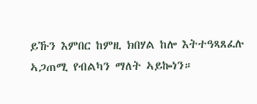ይኹን እምበር ከምዚ ክበሃል ከሎ እትተዓጻጸፈሉ ኣጋጠሚ የብልካን ማለት ኣይኰነን።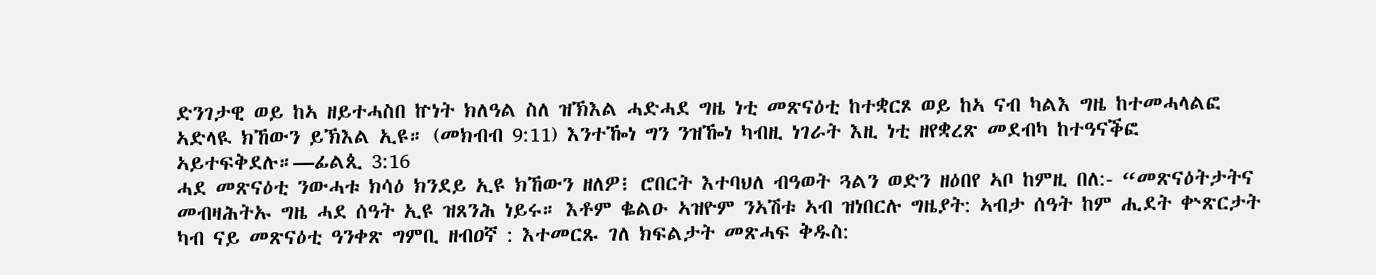ድንገታዊ ወይ ከኣ ዘይተሓስበ ኵነት ክለዓል ስለ ዝኽእል ሓድሓደ ግዜ ነቲ መጽናዕቲ ከተቋርጾ ወይ ከኣ ናብ ካልእ ግዜ ከተመሓላልፎ ኣድላዪ ክኸውን ይኽእል ኢዩ። (መክብብ 9:11) እንተዀነ ግን ንዝዀነ ካብዚ ነገራት እዚ ነቲ ዘየቋረጽ መደብካ ከተዓናቕፎ ኣይተፍቅደሉ።—ፊልጲ 3:16
ሓደ መጽናዕቲ ንውሓቱ ክሳዕ ክንደይ ኢዩ ክኸውን ዘለዎ፧ ሮበርት እተባህለ ብዓወት ጓልን ወድን ዘዕበየ ኣቦ ከምዚ በለ:- “መጽናዕትታትና መብዛሕትኡ ግዜ ሓደ ሰዓት ኢዩ ዝጸንሕ ነይሩ። እቶም ቈልዑ ኣዝዮም ንኣሽቱ ኣብ ዝነበርሉ ግዜያት: ኣብታ ሰዓት ከም ሒደት ቍጽርታት ካብ ናይ መጽናዕቲ ዓንቀጽ ግምቢ ዘብዐኛ : እተመርጹ ገለ ክፍልታት መጽሓፍ ቅዱስ: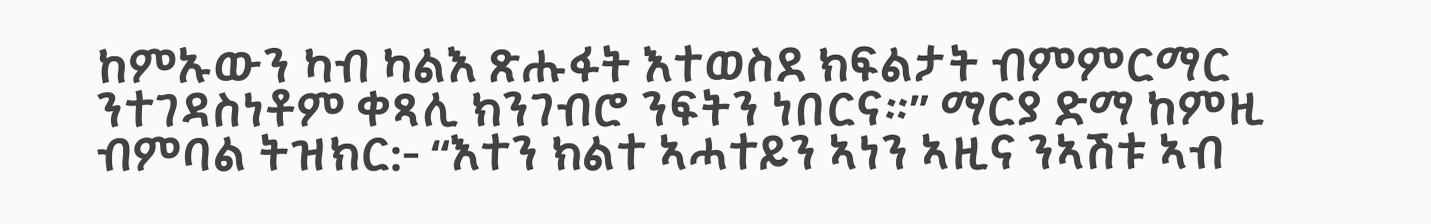ከምኡውን ካብ ካልእ ጽሑፋት እተወስደ ክፍልታት ብምምርማር ንተገዳስነቶም ቀጻሊ ክንገብሮ ንፍትን ነበርና።” ማርያ ድማ ከምዚ ብምባል ትዝክር:- “እተን ክልተ ኣሓተይን ኣነን ኣዚና ንኣሽቱ ኣብ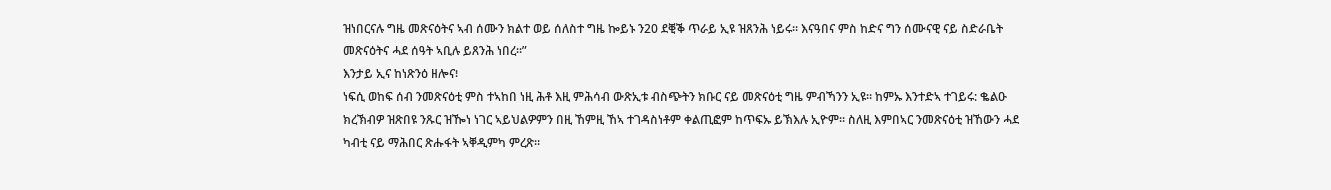ዝነበርናሉ ግዜ መጽናዕትና ኣብ ሰሙን ክልተ ወይ ሰለስተ ግዜ ኰይኑ ን20 ደቒቕ ጥራይ ኢዩ ዝጸንሕ ነይሩ። እናዓበና ምስ ከድና ግን ሰሙናዊ ናይ ስድራቤት መጽናዕትና ሓደ ሰዓት ኣቢሉ ይጸንሕ ነበረ።”
እንታይ ኢና ከነጽንዕ ዘሎና፧
ነፍሲ ወከፍ ሰብ ንመጽናዕቲ ምስ ተኣከበ ነዚ ሕቶ እዚ ምሕሳብ ውጽኢቱ ብስጭትን ክቡር ናይ መጽናዕቲ ግዜ ምብኻንን ኢዩ። ከምኡ እንተድኣ ተገይሩ: ቈልዑ ክረኽብዎ ዝጽበዩ ንጹር ዝዀነ ነገር ኣይህልዎምን በዚ ኸምዚ ኸኣ ተገዳስነቶም ቀልጢፎም ከጥፍኡ ይኽእሉ ኢዮም። ስለዚ እምበኣር ንመጽናዕቲ ዝኸውን ሓደ ካብቲ ናይ ማሕበር ጽሑፋት ኣቐዲምካ ምረጽ።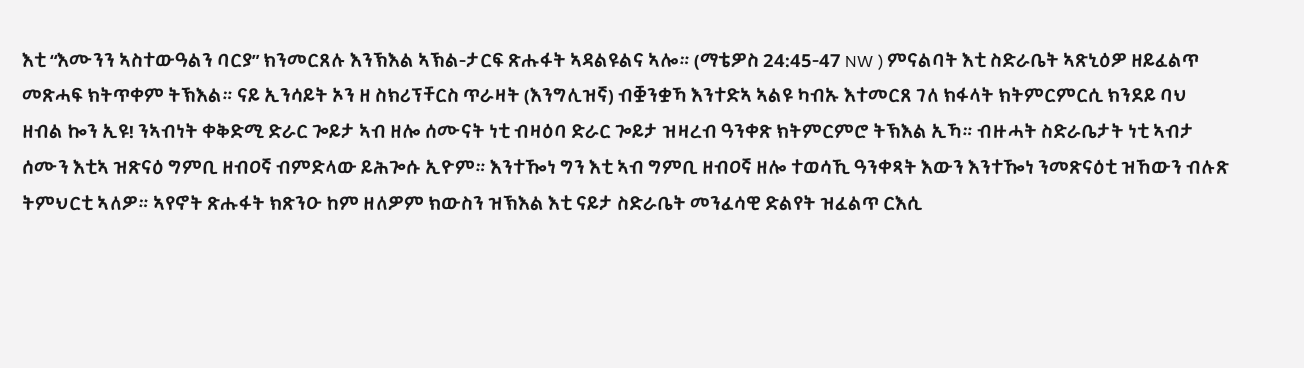እቲ “እሙንን ኣስተውዓልን ባርያ” ክንመርጸሉ እንኽእል ኣኽል-ታርፍ ጽሑፋት ኣዳልዩልና ኣሎ። (ማቴዎስ 24:45-47 NW ) ምናልባት እቲ ስድራቤት ኣጽኒዕዎ ዘይፈልጥ መጽሓፍ ክትጥቀም ትኽእል። ናይ ኢንሳይት ኦን ዘ ስክሪፕቸርስ ጥራዛት (እንግሊዝኛ) ብቛንቋኻ እንተድኣ ኣልዩ ካብኡ እተመርጸ ገለ ክፋላት ክትምርምርሲ ክንደይ ባህ ዘብል ኰን ኢዩ! ንኣብነት ቀቅድሚ ድራር ጐይታ ኣብ ዘሎ ሰሙናት ነቲ ብዛዕባ ድራር ጐይታ ዝዛረብ ዓንቀጽ ክትምርምሮ ትኽእል ኢኻ። ብዙሓት ስድራቤታት ነቲ ኣብታ ሰሙን እቲኣ ዝጽናዕ ግምቢ ዘብዐኛ ብምድላው ይሕጐሱ ኢዮም። እንተዀነ ግን እቲ ኣብ ግምቢ ዘብዐኛ ዘሎ ተወሳኺ ዓንቀጻት እውን እንተዀነ ንመጽናዕቲ ዝኸውን ብሉጽ ትምህርቲ ኣለዎ። ኣየኖት ጽሑፋት ክጽንዑ ከም ዘለዎም ክውስን ዝኽእል እቲ ናይታ ስድራቤት መንፈሳዊ ድልየት ዝፈልጥ ርእሲ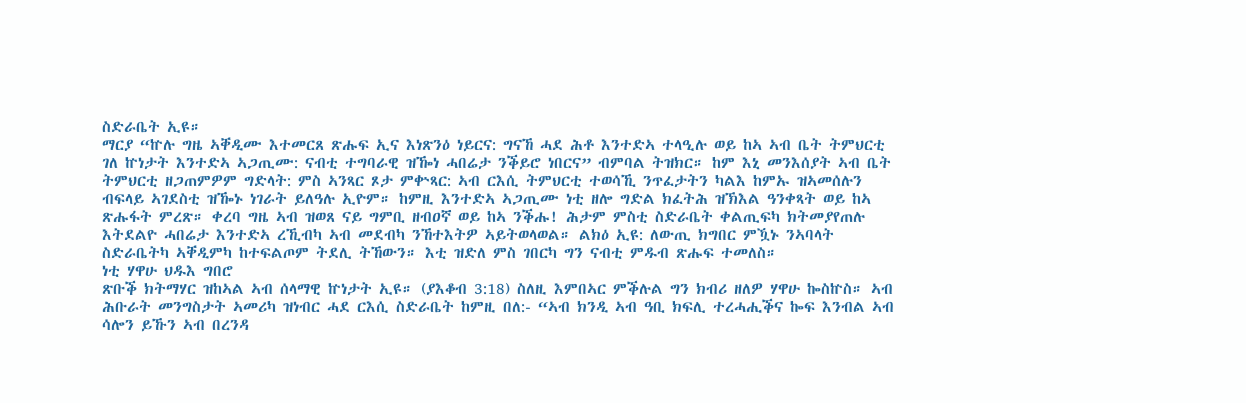ስድራቤት ኢዩ።
ማርያ “ኵሉ ግዜ ኣቐዲሙ እተመርጸ ጽሑፍ ኢና እነጽንዕ ነይርና: ግናኸ ሓደ ሕቶ እንተድኣ ተላዒሉ ወይ ከኣ ኣብ ቤት ትምህርቲ ገለ ኵነታት እንተድኣ ኣጋጢሙ: ናብቲ ተግባራዊ ዝዀነ ሓበሬታ ንቕይሮ ነበርና” ብምባል ትዝክር። ከም እኒ መንእሰያት ኣብ ቤት ትምህርቲ ዘጋጠምዎም ግድላት: ምስ ኣንጻር ጾታ ምቍጻር: ኣብ ርእሲ ትምህርቲ ተወሳኺ ንጥፈታትን ካልእ ከምኡ ዝኣመሰሉን ብፍላይ ኣገደስቲ ዝዀኑ ነገራት ይለዓሉ ኢዮም። ከምዚ እንተድኣ ኣጋጢሙ ነቲ ዘሎ ግድል ክፈትሕ ዝኽእል ዓንቀጻት ወይ ከኣ ጽሑፋት ምረጽ። ቀረባ ግዜ ኣብ ዝወጸ ናይ ግምቢ ዘብዐኛ ወይ ከኣ ንቕሑ! ሕታም ምስቲ ስድራቤት ቀልጢፍካ ክትመያየጠሉ እትደልዮ ሓበሬታ እንተድኣ ረኺብካ ኣብ መደብካ ንኸተእትዎ ኣይትወላወል። ልክዕ ኢዩ: ለውጢ ክግበር ምዃኑ ንኣባላት ስድራቤትካ ኣቐዲምካ ከተፍልጦም ትደሊ ትኸውን። እቲ ዝድለ ምስ ገበርካ ግን ናብቲ ምዱብ ጽሑፍ ተመለስ።
ነቲ ሃዋሁ ህዱእ ግበሮ
ጽቡቕ ክትማሃር ዝከኣል ኣብ ሰላማዊ ኵነታት ኢዩ። (ያእቆብ 3:18) ስለዚ እምበኣር ምቕሉል ግን ክብሪ ዘለዎ ሃዋሁ ኰስኵስ። ኣብ ሕቡራት መንግስታት ኣመሪካ ዝነብር ሓደ ርእሲ ስድራቤት ከምዚ በለ:- “ኣብ ክንዲ ኣብ ዓቢ ክፍሊ ተረሓሒቕና ኰፍ እንብል ኣብ ሳሎን ይኹን ኣብ በረንዳ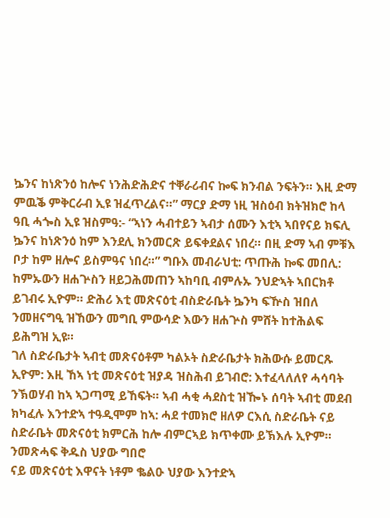ኴንና ከነጽንዕ ከሎና ነንሕድሕድና ተቐራሪብና ኰፍ ክንብል ንፍትን። እዚ ድማ ምዉቕ ምቅርራብ ኢዩ ዝፈጥረልና።” ማርያ ድማ ነዚ ዝስዕብ ክትዝክሮ ከላ ዓቢ ሓጐስ ኢዩ ዝስምዓ:- “ኣነን ሓብተይን ኣብታ ሰሙን እቲኣ ኣበየናይ ክፍሊ ኴንና ከነጽንዕ ከም እንደሊ ክንመርጽ ይፍቀደልና ነበረ። በዚ ድማ ኣብ ምቹእ ቦታ ከም ዘሎና ይስምዓና ነበረ።” ግቡእ መብራህቲ: ጥጡሕ ኰፍ መበሊ: ከምኡውን ዘሐጕስን ዘይጋሕመጠን ኣከባቢ ብምሉኡ ንህድኣት ኣበርክቶ ይገብሩ ኢዮም። ድሕሪ እቲ መጽናዕቲ ብስድራቤት ኴንካ ፍዅስ ዝበለ ንመዘናግዒ ዝኸውን መግቢ ምውሳድ እውን ዘሐጕስ ምሸት ከተሕልፍ ይሕግዝ ኢዩ።
ገለ ስድራቤታት ኣብቲ መጽናዕቶም ካልኦት ስድራቤታት ክሕውሱ ይመርጹ ኢዮም: እዚ ኸኣ ነቲ መጽናዕቲ ዝያዳ ዝስሕብ ይገብሮ: እተፈላለለየ ሓሳባት ንኽወሃብ ከኣ ኣጋጣሚ ይኸፍት። ኣብ ሓቂ ሓደስቲ ዝዀኑ ሰባት ኣብቲ መደብ ክካፈሉ እንተድኣ ተዓዲሞም ከኣ: ሓደ ተመክሮ ዘለዎ ርእሲ ስድራቤት ናይ ስድራቤት መጽናዕቲ ክምርሕ ከሎ ብምርኣይ ክጥቀሙ ይኽእሉ ኢዮም።
ንመጽሓፍ ቅዱስ ህያው ግበሮ
ናይ መጽናዕቲ እዋናት ነቶም ቈልዑ ህያው እንተድኣ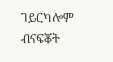ገይርካሎም ብናፍቖት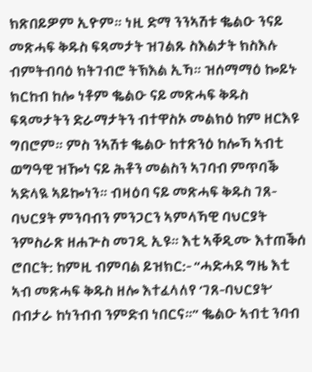ክጽበይዎም ኢዮም። ነዚ ድማ ንንኣሽቱ ቈልዑ ንናይ መጽሓፍ ቅዱስ ፍጻመታት ዝገልጹ ስእልታት ክስእሉ ብምትብባዕ ክትገብሮ ትኽእል ኢኻ። ዝሰማማዕ ኰይኑ ክርከብ ከሎ ነቶም ቈልዑ ናይ መጽሓፍ ቅዱስ ፍጻመታትን ድራማታትን ብተዋስኦ መልክዕ ከም ዘርእዩ ግበሮም። ምስ ንኣሽቱ ቈልዑ ከተጽንዕ ከሎኻ ኣብቲ ወግዓዊ ዝዀነ ናይ ሕቶን መልስን ኣገባብ ምጥባቕ ኣድላዪ ኣይኰነን። ብዛዕባ ናይ መጽሓፍ ቅዱስ ገጸ-ባህርያት ምንባብን ምንጋርን ኣምላኻዊ ባህርያት ንምስራጽ ዘሐጕስ መገዲ ኢዩ። እቲ ኣቐዲሙ እተጠቕሰ ሮበርት: ከምዚ ብምባል ይዝክር:- “ሓድሓደ ግዜ እቲ ኣብ መጽሓፍ ቅዱስ ዘሎ እተፈላለየ ‘ገጸ-ባህርያት’ በብታራ ከነንብብ ንምድብ ነበርና።” ቈልዑ ኣብቲ ንባብ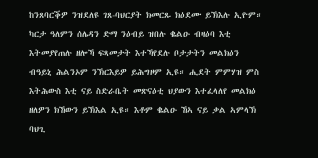ከንጸባርቕዎ ንዝደለዩ ገጸ-ባህርያት ክመርጹ ክዕደሙ ይኽእሉ ኢዮም።
ካርታ ዓለምን ሰሌዳን ድማ ንዕብይ ዝበሉ ቈልዑ ብዛዕባ እቲ እትመያየጠሉ ዘሎኻ ፍጻመታት እተኻየደሉ ቦታታትን መልክዕን ብዓይኒ ሕልንኦም ንኽርእይዎ ይሕግዞም ኢዩ። ሒደት ምምሃዝ ምስ እትሕውስ እቲ ናይ ስድራቤት መጽናዕቲ ህያውን እተፈላለየ መልክዕ ዘለዎን ክኸውን ይኽእል ኢዩ። እቶም ቈልዑ ኸኣ ናይ ቃል ኣምላኽ ባህጊ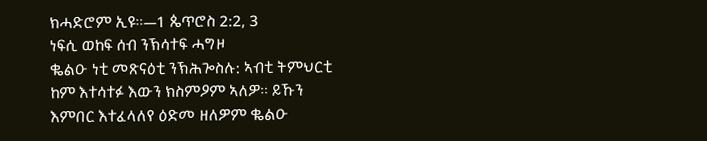ክሓድሮም ኢዩ።—1 ጴጥሮስ 2:2, 3
ነፍሲ ወከፍ ሰብ ንኽሳተፍ ሓግዞ
ቈልዑ ነቲ መጽናዕቲ ንኽሕጐስሉ: ኣብቲ ትምህርቲ ከም እተሳተፉ እውን ክስምዖም ኣለዎ። ይኹን እምበር እተፈላለየ ዕድመ ዘለዎም ቈልዑ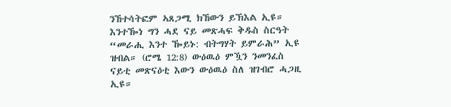ንኸተሳትፎም ኣጸጋሚ ክኸውን ይኽእል ኢዩ። እንተዀነ ግን ሓደ ናይ መጽሓፍ ቅዱስ ስርዓት “መራሒ እንተ ዀይኑ: ብትግሃት ይምራሕ” ኢዩ ዝብል። (ሮሜ 12:8) ውዕዉዕ ምዃን ንመንፈስ ናይቲ መጽናዕቲ እውን ውዕዉዕ ስለ ዝገብሮ ሓጋዚ ኢዩ።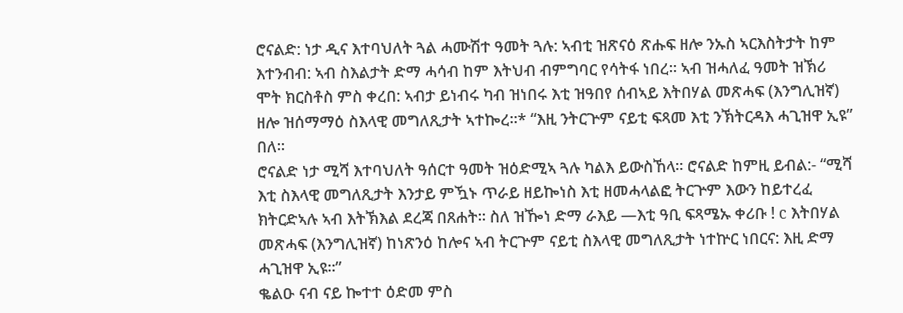ሮናልድ: ነታ ዲና እተባህለት ጓል ሓሙሽተ ዓመት ጓሉ: ኣብቲ ዝጽናዕ ጽሑፍ ዘሎ ንኡስ ኣርእስትታት ከም እተንብብ: ኣብ ስእልታት ድማ ሓሳብ ከም እትህብ ብምግባር የሳትፋ ነበረ። ኣብ ዝሓለፈ ዓመት ዝኽሪ ሞት ክርስቶስ ምስ ቀረበ: ኣብታ ይነብሩ ካብ ዝነበሩ እቲ ዝዓበየ ሰብኣይ እትበሃል መጽሓፍ (እንግሊዝኛ) ዘሎ ዝሰማማዕ ስእላዊ መግለጺታት ኣተኰረ።* “እዚ ንትርጕም ናይቲ ፍጻመ እቲ ንኽትርዳእ ሓጊዝዋ ኢዩ” በለ።
ሮናልድ ነታ ሚሻ እተባህለት ዓሰርተ ዓመት ዝዕድሚኣ ጓሉ ካልእ ይውስኸላ። ሮናልድ ከምዚ ይብል:- “ሚሻ እቲ ስእላዊ መግለጺታት እንታይ ምዃኑ ጥራይ ዘይኰነስ እቲ ዘመሓላልፎ ትርጕም እውን ከይተረፈ ክትርድኣሉ ኣብ እትኽእል ደረጃ በጸሐት። ስለ ዝዀነ ድማ ራእይ —እቲ ዓቢ ፍጻሜኡ ቀሪቡ ! c እትበሃል መጽሓፍ (እንግሊዝኛ) ከነጽንዕ ከሎና ኣብ ትርጕም ናይቲ ስእላዊ መግለጺታት ነተኵር ነበርና: እዚ ድማ ሓጊዝዋ ኢዩ።”
ቈልዑ ናብ ናይ ኰተተ ዕድመ ምስ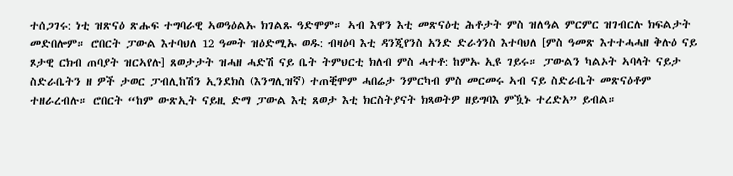ተሰጋገሩ: ነቲ ዝጽናዕ ጽሑፍ ተግባራዊ ኣወዓዕልኡ ክገልጹ ዓድሞም። ኣብ እዋን እቲ መጽናዕቲ ሕቶታት ምስ ዝለዓል ምርምር ዝገብርሉ ክፍልታት መድበሎም። ሮበርት ፓውል እተባህለ 12 ዓመት ዝዕድሚኡ ወዱ: ብዛዕባ እቲ ዳንጂየንስ አንድ ድራጎንስ እተባህለ [ምስ ዓመጽ እተተሓሓዘ ቅሉዕ ናይ ጾታዊ ርክብ ጠባያት ዝርኣየሉ] ጸወታታት ዝሓዘ ሓድሽ ናይ ቤት ትምህርቲ ክለብ ምስ ሓተቶ: ከምኡ ኢዩ ገይሩ። ፓውልን ካልኦት ኣባላት ናይታ ስድራቤትን ዘ ዎች ታወር ፓብሊከሽን ኢንደክስ (እንግሊዝኛ) ተጠቒሞም ሓበሬታ ንምርካብ ምስ መርመሩ ኣብ ናይ ስድራቤት መጽናዕቶም ተዘራረብሉ። ሮበርት “ከም ውጽኢት ናይዚ ድማ ፓውል እቲ ጸወታ እቲ ክርስትያናት ክጻወትዎ ዘይግባእ ምዃኑ ተረድአ” ይብል።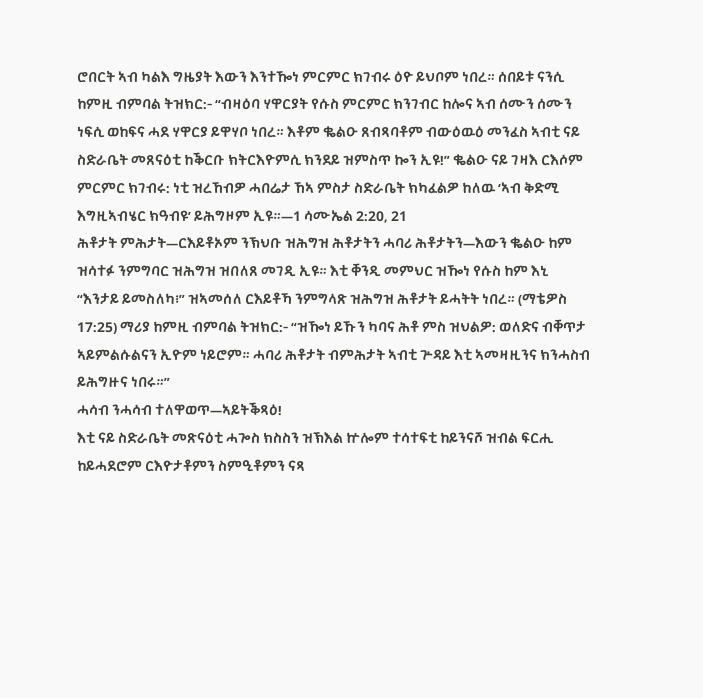ሮበርት ኣብ ካልእ ግዜያት እውን እንተዀነ ምርምር ክገብሩ ዕዮ ይህቦም ነበረ። ሰበይቱ ናንሲ ከምዚ ብምባል ትዝክር:- “ብዛዕባ ሃዋርያት የሱስ ምርምር ክንገብር ከሎና ኣብ ሰሙን ሰሙን ነፍሲ ወከፍና ሓደ ሃዋርያ ይዋሃቦ ነበረ። እቶም ቈልዑ ጸብጻባቶም ብውዕዉዕ መንፈስ ኣብቲ ናይ ስድራቤት መጸናዕቲ ከቕርቡ ክትርእዮምሲ ክንደይ ዝምስጥ ኰን ኢዩ!” ቈልዑ ናይ ገዛእ ርእሶም ምርምር ክገብሩ: ነቲ ዝረኸብዎ ሓበሬታ ኸኣ ምስታ ስድራቤት ክካፈልዎ ከለዉ ‘ኣብ ቅድሚ እግዚኣብሄር ክዓብዩ’ ይሕግዞም ኢዩ።—1 ሳሙኤል 2:20, 21
ሕቶታት ምሕታት—ርእይቶኦም ንኽህቡ ዝሕግዝ ሕቶታትን ሓባሪ ሕቶታትን—እውን ቈልዑ ከም ዝሳተፉ ንምግባር ዝሕግዝ ዝበለጸ መገዲ ኢዩ። እቲ ቐንዲ መምህር ዝዀነ የሱስ ከም እኒ “እንታይ ይመስለካ፧” ዝኣመሰለ ርእይቶኻ ንምግላጽ ዝሕግዝ ሕቶታት ይሓትት ነበረ። (ማቴዎስ 17:25) ማሪያ ከምዚ ብምባል ትዝክር:- “ዝዀነ ይኹን ካባና ሕቶ ምስ ዝህልዎ: ወለድና ብቐጥታ ኣይምልሱልናን ኢዮም ነይሮም። ሓባሪ ሕቶታት ብምሕታት ኣብቲ ጕዳይ እቲ ኣመዛዚንና ክንሓስብ ይሕግዙና ነበሩ።”
ሓሳብ ንሓሳብ ተለዋወጥ—ኣይትቕጻዕ!
እቲ ናይ ስድራቤት መጽናዕቲ ሓጐስ ክስስን ዝኽእል ኵሎም ተሳተፍቲ ከይንናሾ ዝብል ፍርሒ ከይሓደሮም ርእዮታቶምን ስምዒቶምን ናጻ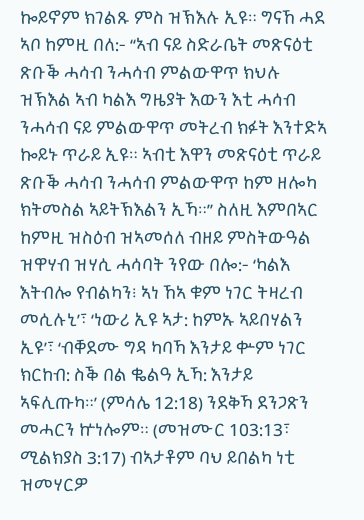ኰይኖም ክገልጹ ምስ ዝኽእሉ ኢዩ። ግናኸ ሓደ ኣቦ ከምዚ በለ:- “ኣብ ናይ ስድራቤት መጽናዕቲ ጽቡቕ ሓሳብ ንሓሳብ ምልውዋጥ ክህሉ ዝኽእል ኣብ ካልእ ግዜያት እውን እቲ ሓሳብ ንሓሳብ ናይ ምልውዋጥ መትረብ ክፉት እንተድኣ ኰይኑ ጥራይ ኢዩ። ኣብቲ እዋን መጽናዕቲ ጥራይ ጽቡቕ ሓሳብ ንሓሳብ ምልውዋጥ ከም ዘሎካ ክትመስል ኣይትኽእልን ኢኻ።” ስለዚ እምበኣር ከምዚ ዝስዕብ ዝኣመሰለ ብዘይ ምስትውዓል ዝዋሃብ ዝሃሲ ሓሳባት ንየው በሎ:- ‘ካልእ እትብሎ የብልካን፧ ኣነ ኸኣ ቁም ነገር ትዛረብ መሲሉኒ’፣ ‘ነውሪ ኢዩ ኣታ: ከምኡ ኣይበሃልን ኢዩ’፣ ‘ብቐደሙ ግዳ ካባኻ እንታይ ቍም ነገር ክርከብ: ስቕ በል ቈልዓ ኢኻ: እንታይ ኣፍሊጡካ።’ (ምሳሌ 12:18) ንደቅኻ ደንጋጽን መሓርን ኵነሎም። (መዝሙር 103:13፣ ሚልክያስ 3:17) ብኣታቶም ባህ ይበልካ ነቲ ዝመሃርዎ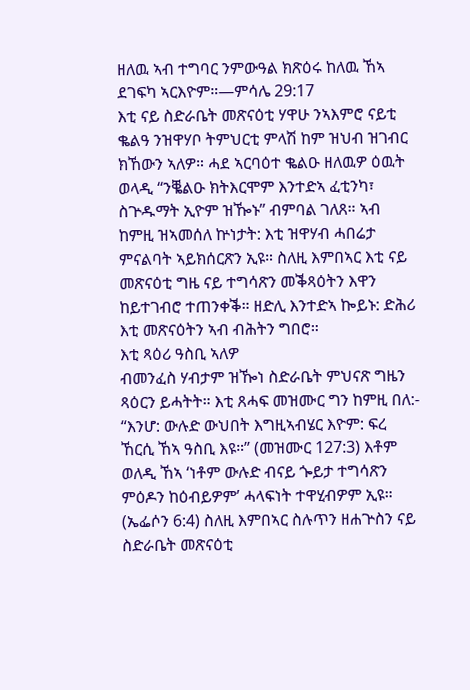ዘለዉ ኣብ ተግባር ንምውዓል ክጽዕሩ ከለዉ ኸኣ ደገፍካ ኣርእዮም።—ምሳሌ 29:17
እቲ ናይ ስድራቤት መጽናዕቲ ሃዋሁ ንኣእምሮ ናይቲ ቈልዓ ንዝዋሃቦ ትምህርቲ ምላሽ ከም ዝህብ ዝገብር ክኸውን ኣለዎ። ሓደ ኣርባዕተ ቈልዑ ዘለዉዎ ዕዉት ወላዲ “ንቘልዑ ክትእርሞም እንተድኣ ፈቲንካ፣ ስጕዱማት ኢዮም ዝዀኑ” ብምባል ገለጸ። ኣብ ከምዚ ዝኣመሰለ ኵነታት: እቲ ዝዋሃብ ሓበሬታ ምናልባት ኣይክሰርጽን ኢዩ። ስለዚ እምበኣር እቲ ናይ መጽናዕቲ ግዜ ናይ ተግሳጽን መቕጻዕትን እዋን ከይተገብሮ ተጠንቀቕ። ዘድሊ እንተድኣ ኰይኑ: ድሕሪ እቲ መጽናዕትን ኣብ ብሕትን ግበሮ።
እቲ ጻዕሪ ዓስቢ ኣለዎ
ብመንፈስ ሃብታም ዝዀነ ስድራቤት ምህናጽ ግዜን ጻዕርን ይሓትት። እቲ ጸሓፍ መዝሙር ግን ከምዚ በለ:- “እንሆ: ውሉድ ውህበት እግዚኣብሄር እዮም: ፍረ ኸርሲ ኸኣ ዓስቢ እዩ።” (መዝሙር 127:3) እቶም ወለዲ ኸኣ ‘ነቶም ውሉድ ብናይ ጐይታ ተግሳጽን ምዕዶን ከዕብይዎም’ ሓላፍነት ተዋሂብዎም ኢዩ። (ኤፌሶን 6:4) ስለዚ እምበኣር ስሉጥን ዘሐጕስን ናይ ስድራቤት መጽናዕቲ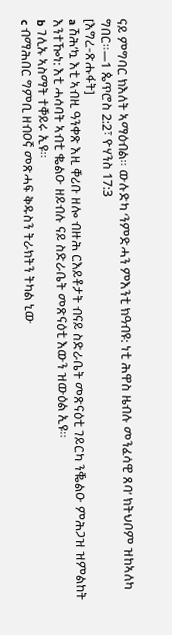ናይ ምግባር ክእለት ኣማዕብል። ውሉድካ ‘ንምድሓን ምእንቲ ክዓብዩ: ነቲ ሕዋስ ዜብሉ መንፈሳዊ ጸባ’ ክትህቦም ዝከኣለካ ግበር።—1 ጴጥሮስ 2:2፣ ዮሃንስ 17:3
[እግረ-ጽሑፋት]
a ሽሕ’ኳ እቲ ኣብዚ ዓንቀጽ እዚ ቐሪቡ ዘሎ ብዙሕ ርእይቶታት ብናይ ስድራቤት መጽናዕቲ ገይርካ ንቘልዑ ምሕጋዝ ዝምልከት እንተዀነ: እቲ ሓሳባት ኣብቲ ቈልዑ ዘይብሉ ናይ ስድራቤት መጽናዕቲ እውን ዝውዕል ኢዩ።
b ገሊኡ ኣስማት ተቐይሩ ኢዩ።
c ብማሕበር ግምቢ ዘብዐኛ መጽሓፍ ቅዱስን ትራክትን ትካል ኒው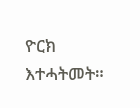ዮርክ እተሓትመት።